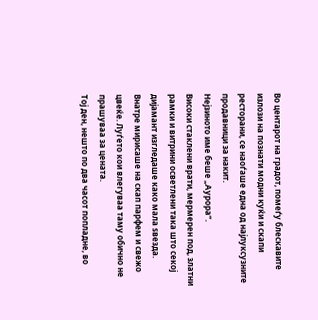Во центарот на градот, помеѓу блескавите излози на познати модни куќи и скапи ресторани, се наоѓаше една од најлуксузните продавници за накит.
Нејзиното име беше „Аурора“.
Високи стаклени врати, мермерен под, златни рамки и витрини осветлени така што секој дијамант изгледаше како мала ѕвезда. Внатре мирисаше на скап парфем и свежо цвеќе. Луѓето кои влегуваа таму обично не прашуваа за цената.
Тој ден, нешто по два часот попладне, во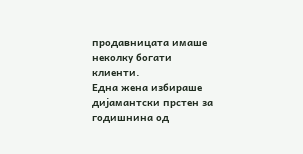продавницата имаше неколку богати клиенти.
Една жена избираше дијамантски прстен за годишнина од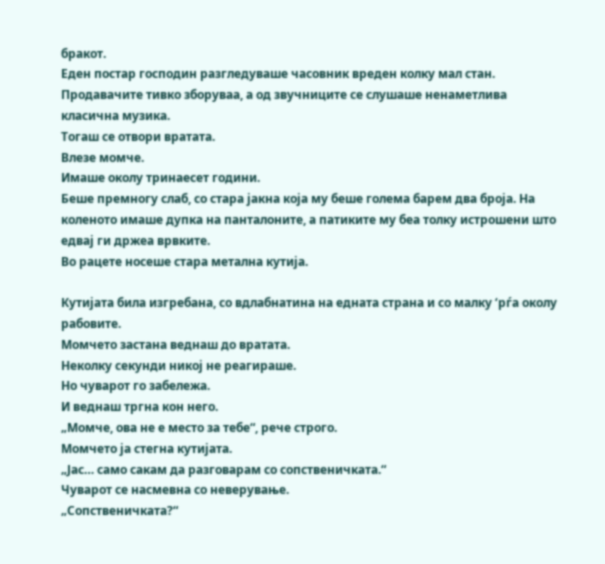бракот.
Еден постар господин разгледуваше часовник вреден колку мал стан.
Продавачите тивко зборуваа, а од звучниците се слушаше ненаметлива класична музика.
Тогаш се отвори вратата.
Влезе момче.
Имаше околу тринаесет години.
Беше премногу слаб, со стара јакна која му беше голема барем два броја. На коленото имаше дупка на панталоните, а патиките му беа толку истрошени што едвај ги држеа врвките.
Во рацете носеше стара метална кутија.

Кутијата била изгребана, со вдлабнатина на едната страна и со малку ‘рѓа околу рабовите.
Момчето застана веднаш до вратата.
Неколку секунди никој не реагираше.
Но чуварот го забележа.
И веднаш тргна кон него.
„Момче, ова не е место за тебе“, рече строго.
Момчето ја стегна кутијата.
„Јас… само сакам да разговарам со сопственичката.“
Чуварот се насмевна со неверување.
„Сопственичката?“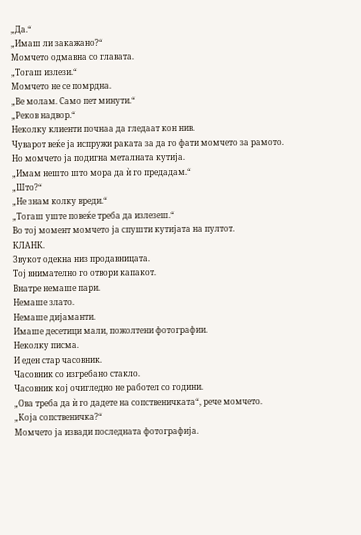„Да.“
„Имаш ли закажано?“
Момчето одмавна со главата.
„Тогаш излези.“
Момчето не се помрдна.
„Ве молам. Само пет минути.“
„Реков надвор.“
Неколку клиенти почнаа да гледаат кон нив.
Чуварот веќе ја испружи раката за да го фати момчето за рамото.
Но момчето ја подигна металната кутија.
„Имам нешто што мора да ѝ го предадам.“
„Што?“
„Не знам колку вреди.“
„Тогаш уште повеќе треба да излезеш.“
Во тој момент момчето ја спушти кутијата на пултот.
КЛАНК.
Звукот одекна низ продавницата.
Тој внимателно го отвори капакот.
Внатре немаше пари.
Немаше злато.
Немаше дијаманти.
Имаше десетици мали, пожолтени фотографии.
Неколку писма.
И еден стар часовник.
Часовник со изгребано стакло.
Часовник кој очигледно не работел со години.
„Ова треба да ѝ го дадете на сопственичката“, рече момчето.
„Која сопственичка?“
Момчето ја извади последната фотографија.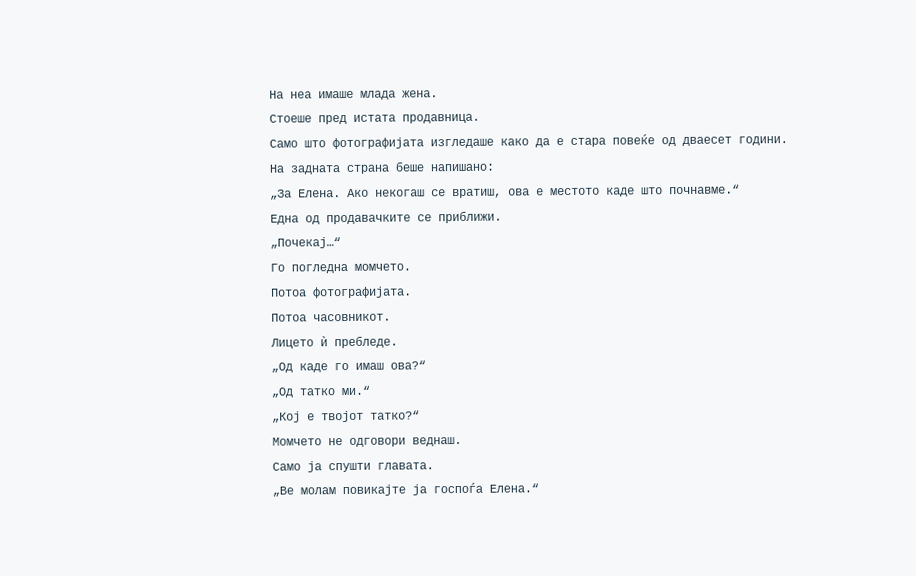На неа имаше млада жена.
Стоеше пред истата продавница.
Само што фотографијата изгледаше како да е стара повеќе од дваесет години.
На задната страна беше напишано:
„За Елена. Ако некогаш се вратиш, ова е местото каде што почнавме.“
Една од продавачките се приближи.
„Почекај…“
Го погледна момчето.
Потоа фотографијата.
Потоа часовникот.
Лицето ѝ пребледе.
„Од каде го имаш ова?“
„Од татко ми.“
„Кој е твојот татко?“
Момчето не одговори веднаш.
Само ја спушти главата.
„Ве молам повикајте ја госпоѓа Елена.“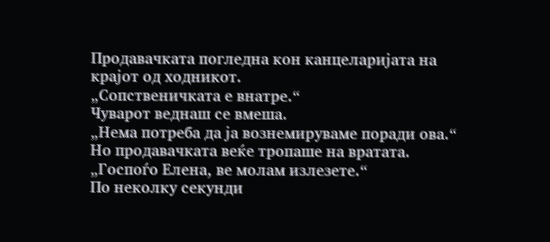Продавачката погледна кон канцеларијата на крајот од ходникот.
„Сопственичката е внатре.“
Чуварот веднаш се вмеша.
„Нема потреба да ја вознемируваме поради ова.“
Но продавачката веќе тропаше на вратата.
„Госпоѓо Елена, ве молам излезете.“
По неколку секунди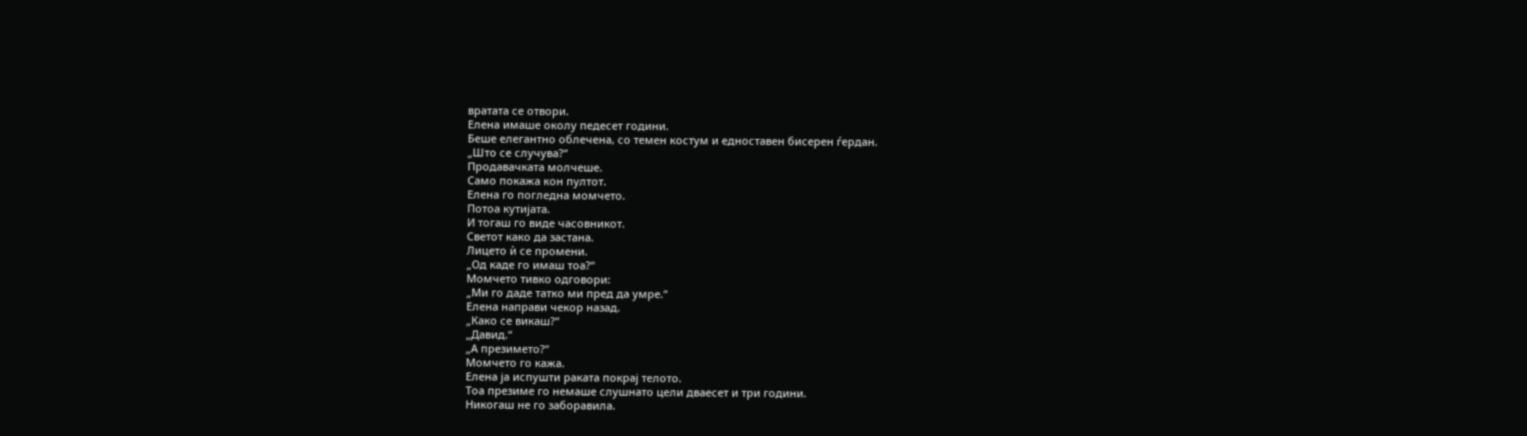вратата се отвори.
Елена имаше околу педесет години.
Беше елегантно облечена, со темен костум и едноставен бисерен ѓердан.
„Што се случува?“
Продавачката молчеше.
Само покажа кон пултот.
Елена го погледна момчето.
Потоа кутијата.
И тогаш го виде часовникот.
Светот како да застана.
Лицето ѝ се промени.
„Од каде го имаш тоа?“
Момчето тивко одговори:
„Ми го даде татко ми пред да умре.“
Елена направи чекор назад.
„Како се викаш?“
„Давид.“
„А презимето?“
Момчето го кажа.
Елена ја испушти раката покрај телото.
Тоа презиме го немаше слушнато цели дваесет и три години.
Никогаш не го заборавила.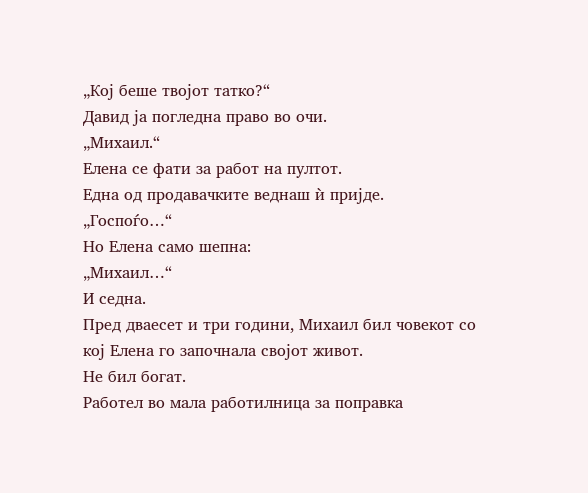„Кој беше твојот татко?“
Давид ја погледна право во очи.
„Михаил.“
Елена се фати за работ на пултот.
Една од продавачките веднаш ѝ пријде.
„Госпоѓо…“
Но Елена само шепна:
„Михаил…“
И седна.
Пред дваесет и три години, Михаил бил човекот со кој Елена го започнала својот живот.
Не бил богат.
Работел во мала работилница за поправка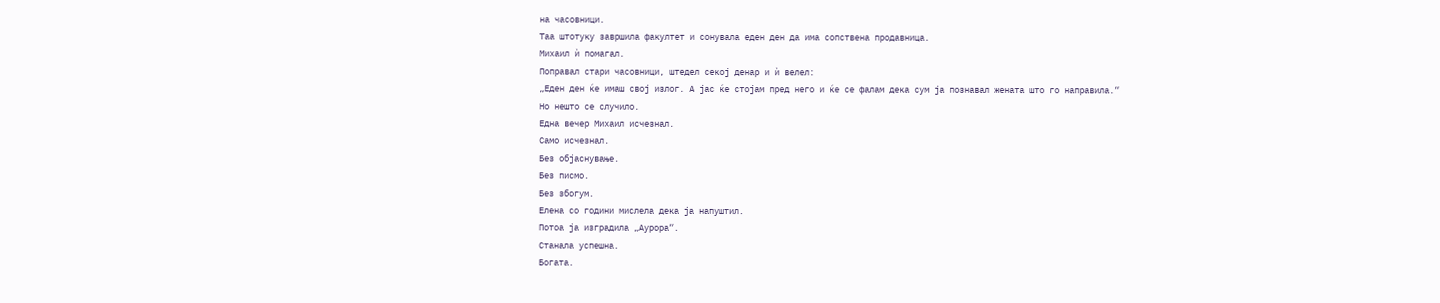на часовници.
Таа штотуку завршила факултет и сонувала еден ден да има сопствена продавница.
Михаил ѝ помагал.
Поправал стари часовници, штедел секој денар и ѝ велел:
„Еден ден ќе имаш свој излог. А јас ќе стојам пред него и ќе се фалам дека сум ја познавал жената што го направила.“
Но нешто се случило.
Една вечер Михаил исчезнал.
Само исчезнал.
Без објаснување.
Без писмо.
Без збогум.
Елена со години мислела дека ја напуштил.
Потоа ја изградила „Аурора“.
Станала успешна.
Богата.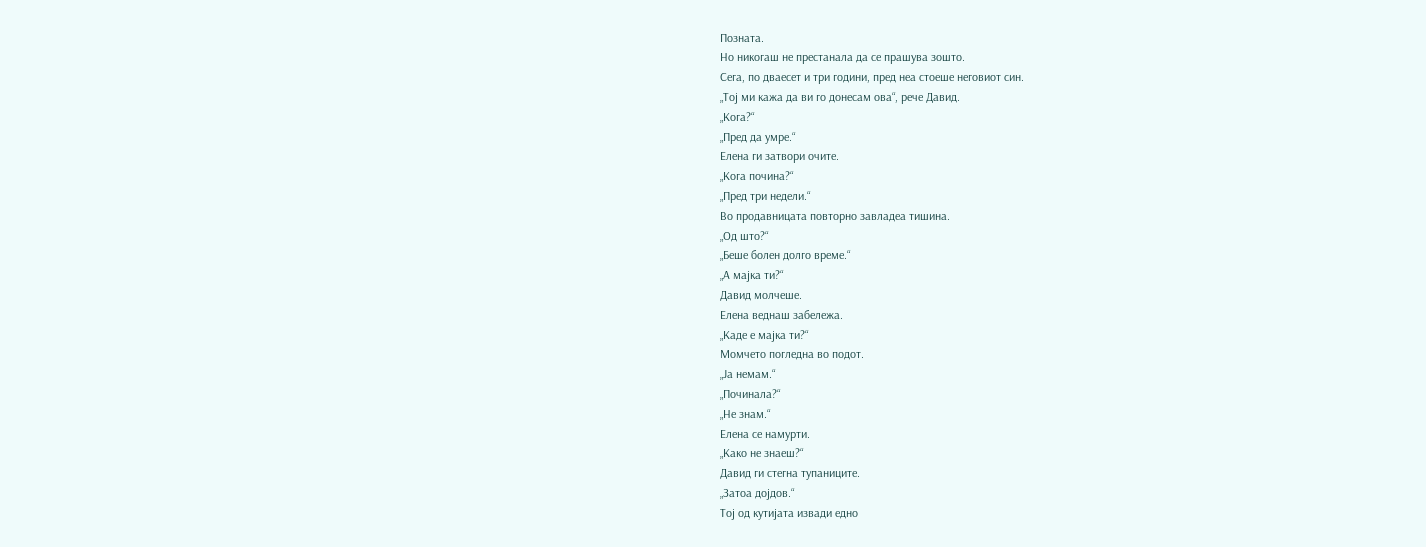Позната.
Но никогаш не престанала да се прашува зошто.
Сега, по дваесет и три години, пред неа стоеше неговиот син.
„Тој ми кажа да ви го донесам ова“, рече Давид.
„Кога?“
„Пред да умре.“
Елена ги затвори очите.
„Кога почина?“
„Пред три недели.“
Во продавницата повторно завладеа тишина.
„Од што?“
„Беше болен долго време.“
„А мајка ти?“
Давид молчеше.
Елена веднаш забележа.
„Каде е мајка ти?“
Момчето погледна во подот.
„Ја немам.“
„Починала?“
„Не знам.“
Елена се намурти.
„Како не знаеш?“
Давид ги стегна тупаниците.
„Затоа дојдов.“
Тој од кутијата извади едно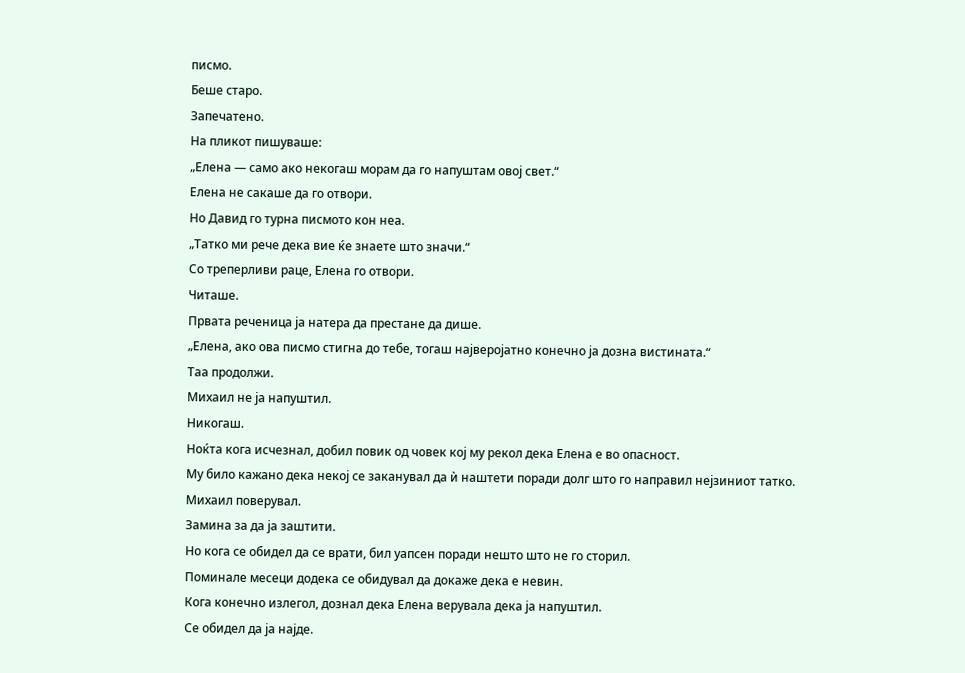писмо.
Беше старо.
Запечатено.
На пликот пишуваше:
„Елена — само ако некогаш морам да го напуштам овој свет.“
Елена не сакаше да го отвори.
Но Давид го турна писмото кон неа.
„Татко ми рече дека вие ќе знаете што значи.“
Со треперливи раце, Елена го отвори.
Читаше.
Првата реченица ја натера да престане да дише.
„Елена, ако ова писмо стигна до тебе, тогаш најверојатно конечно ја дозна вистината.“
Таа продолжи.
Михаил не ја напуштил.
Никогаш.
Ноќта кога исчезнал, добил повик од човек кој му рекол дека Елена е во опасност.
Му било кажано дека некој се заканувал да ѝ наштети поради долг што го направил нејзиниот татко.
Михаил поверувал.
Замина за да ја заштити.
Но кога се обидел да се врати, бил уапсен поради нешто што не го сторил.
Поминале месеци додека се обидувал да докаже дека е невин.
Кога конечно излегол, дознал дека Елена верувала дека ја напуштил.
Се обидел да ја најде.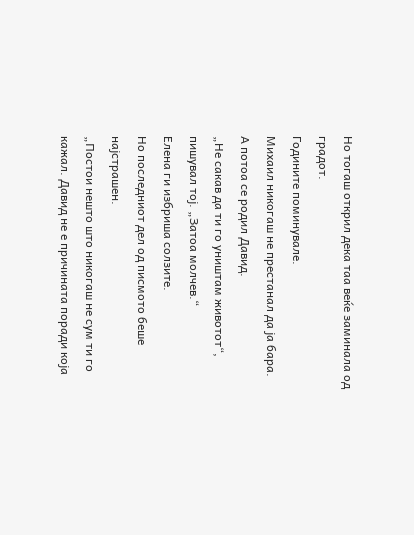Но тогаш открил дека таа веќе заминала од градот.
Годините поминувале.
Михаил никогаш не престанал да ја бара.
А потоа се родил Давид.
„Не сакав да ти го уништам животот“, пишувал тој. „Затоа молчев.“
Елена ги избриша солзите.
Но последниот дел од писмото беше најстрашен.
„Постои нешто што никогаш не сум ти го кажал. Давид не е причината поради која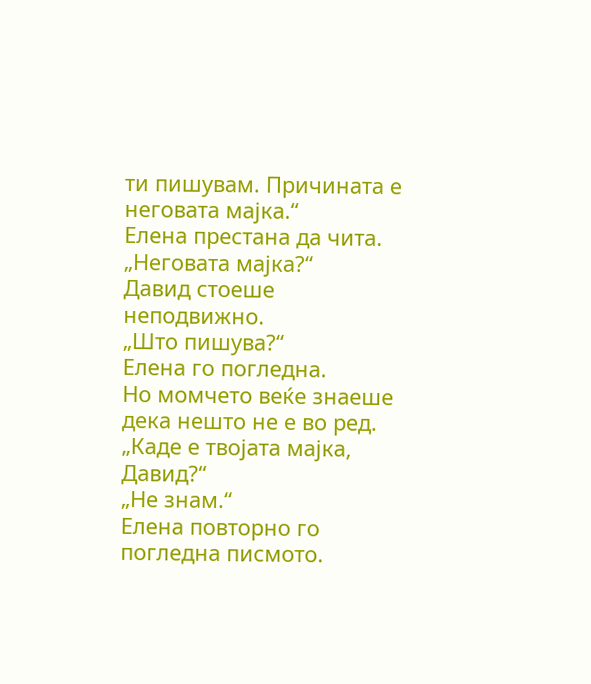ти пишувам. Причината е неговата мајка.“
Елена престана да чита.
„Неговата мајка?“
Давид стоеше неподвижно.
„Што пишува?“
Елена го погледна.
Но момчето веќе знаеше дека нешто не е во ред.
„Каде е твојата мајка, Давид?“
„Не знам.“
Елена повторно го погледна писмото.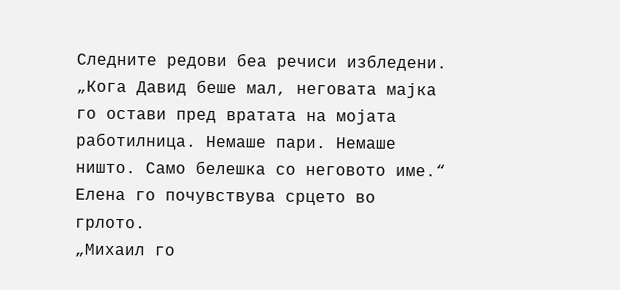Следните редови беа речиси избледени.
„Кога Давид беше мал, неговата мајка го остави пред вратата на мојата работилница. Немаше пари. Немаше ништо. Само белешка со неговото име.“
Елена го почувствува срцето во грлото.
„Михаил го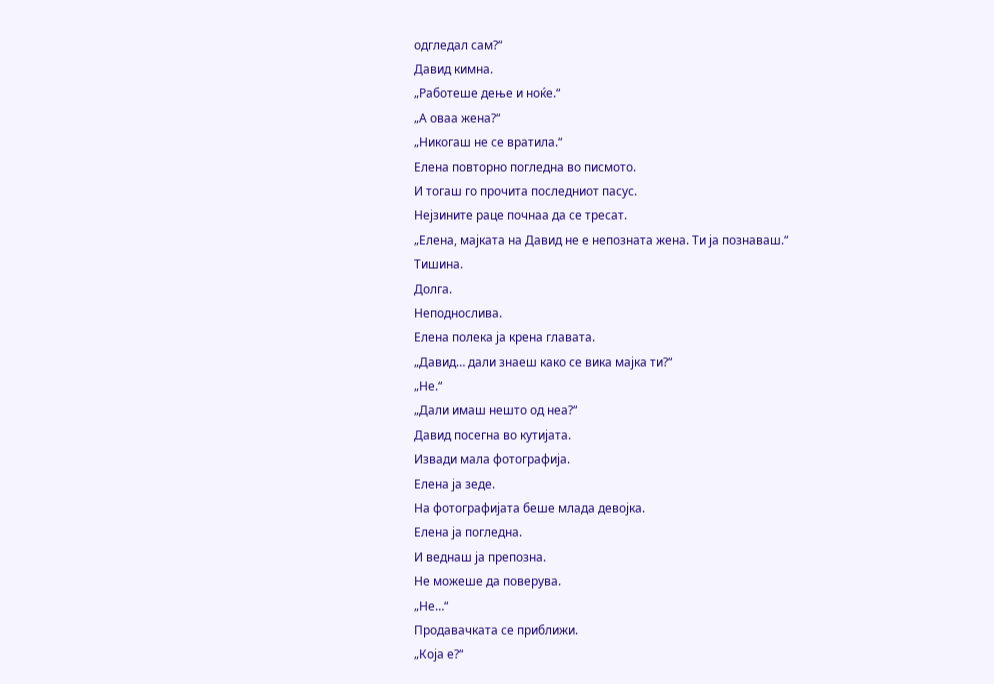одгледал сам?“
Давид кимна.
„Работеше дење и ноќе.“
„А оваа жена?“
„Никогаш не се вратила.“
Елена повторно погледна во писмото.
И тогаш го прочита последниот пасус.
Нејзините раце почнаа да се тресат.
„Елена, мајката на Давид не е непозната жена. Ти ја познаваш.“
Тишина.
Долга.
Неподнослива.
Елена полека ја крена главата.
„Давид… дали знаеш како се вика мајка ти?“
„Не.“
„Дали имаш нешто од неа?“
Давид посегна во кутијата.
Извади мала фотографија.
Елена ја зеде.
На фотографијата беше млада девојка.
Елена ја погледна.
И веднаш ја препозна.
Не можеше да поверува.
„Не…“
Продавачката се приближи.
„Која е?“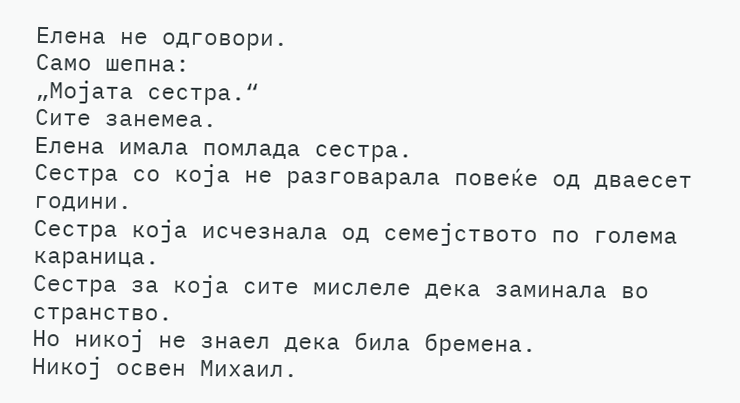Елена не одговори.
Само шепна:
„Мојата сестра.“
Сите занемеа.
Елена имала помлада сестра.
Сестра со која не разговарала повеќе од дваесет години.
Сестра која исчезнала од семејството по голема караница.
Сестра за која сите мислеле дека заминала во странство.
Но никој не знаел дека била бремена.
Никој освен Михаил.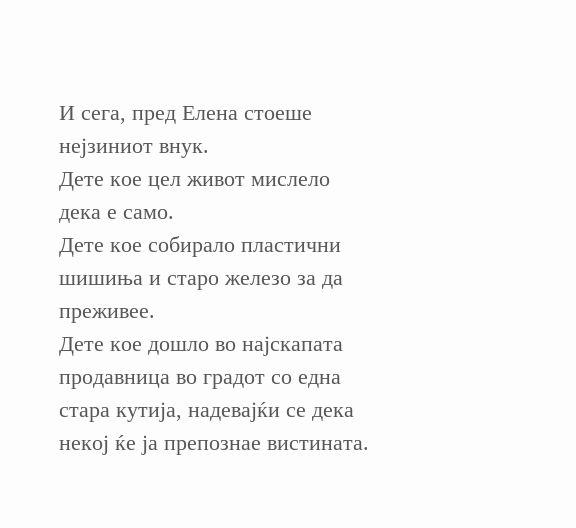И сега, пред Елена стоеше нејзиниот внук.
Дете кое цел живот мислело дека е само.
Дете кое собирало пластични шишиња и старо железо за да преживее.
Дете кое дошло во најскапата продавница во градот со една стара кутија, надевајќи се дека некој ќе ја препознае вистината.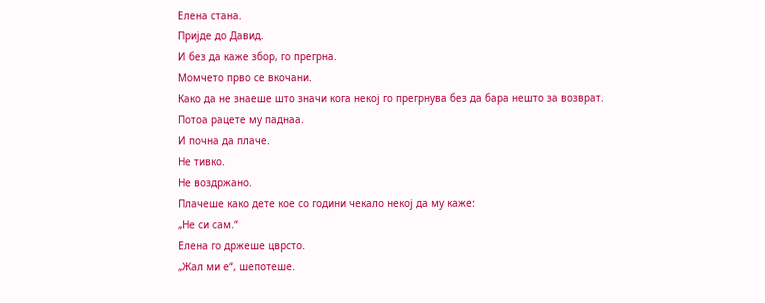Елена стана.
Пријде до Давид.
И без да каже збор, го прегрна.
Момчето прво се вкочани.
Како да не знаеше што значи кога некој го прегрнува без да бара нешто за возврат.
Потоа рацете му паднаа.
И почна да плаче.
Не тивко.
Не воздржано.
Плачеше како дете кое со години чекало некој да му каже:
„Не си сам.“
Елена го држеше цврсто.
„Жал ми е“, шепотеше.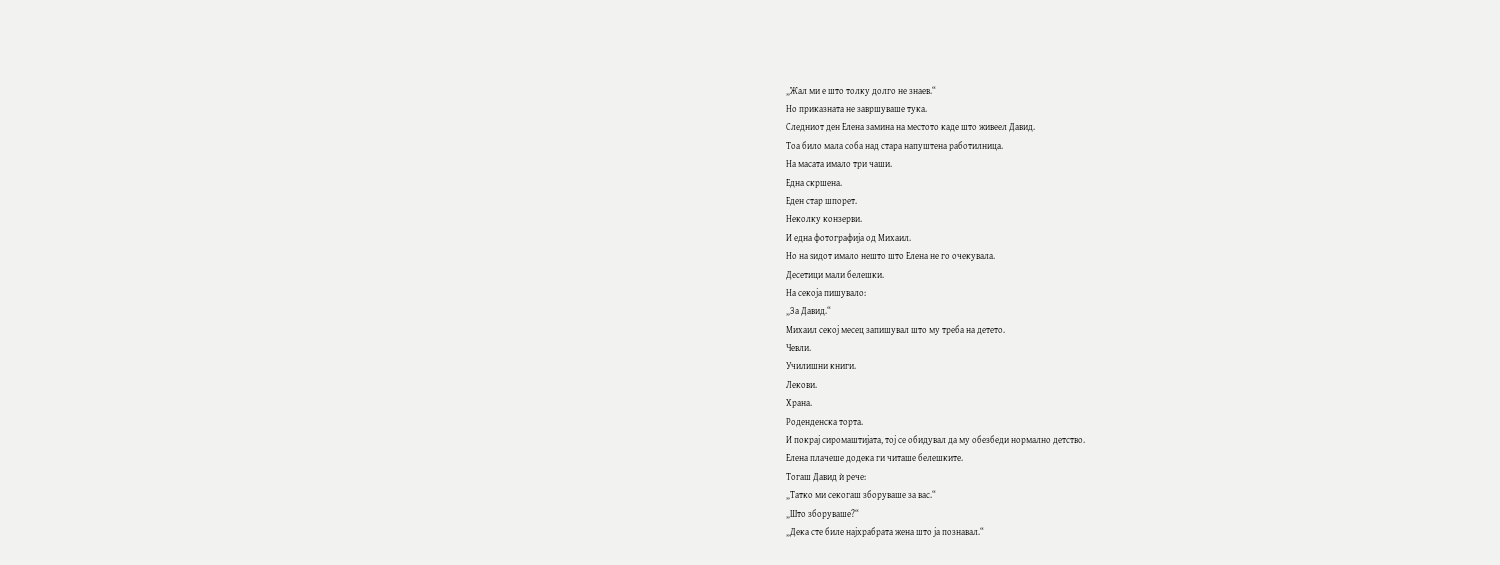„Жал ми е што толку долго не знаев.“
Но приказната не завршуваше тука.
Следниот ден Елена замина на местото каде што живеел Давид.
Тоа било мала соба над стара напуштена работилница.
На масата имало три чаши.
Една скршена.
Еден стар шпорет.
Неколку конзерви.
И една фотографија од Михаил.
Но на ѕидот имало нешто што Елена не го очекувала.
Десетици мали белешки.
На секоја пишувало:
„За Давид.“
Михаил секој месец запишувал што му треба на детето.
Чевли.
Училишни книги.
Лекови.
Храна.
Роденденска торта.
И покрај сиромаштијата, тој се обидувал да му обезбеди нормално детство.
Елена плачеше додека ги читаше белешките.
Тогаш Давид ѝ рече:
„Татко ми секогаш зборуваше за вас.“
„Што зборуваше?“
„Дека сте биле најхрабрата жена што ја познавал.“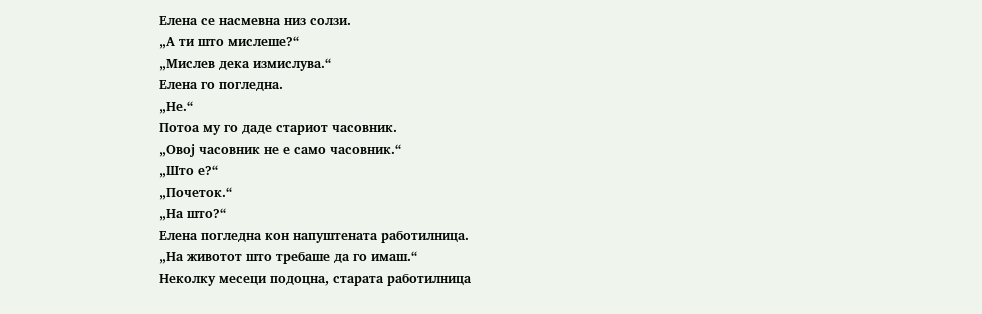Елена се насмевна низ солзи.
„А ти што мислеше?“
„Мислев дека измислува.“
Елена го погледна.
„Не.“
Потоа му го даде стариот часовник.
„Овој часовник не е само часовник.“
„Што е?“
„Почеток.“
„На што?“
Елена погледна кон напуштената работилница.
„На животот што требаше да го имаш.“
Неколку месеци подоцна, старата работилница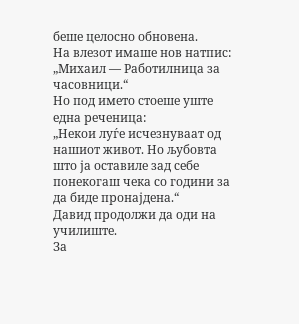беше целосно обновена.
На влезот имаше нов натпис:
„Михаил — Работилница за часовници.“
Но под името стоеше уште една реченица:
„Некои луѓе исчезнуваат од нашиот живот. Но љубовта што ја оставиле зад себе понекогаш чека со години за да биде пронајдена.“
Давид продолжи да оди на училиште.
За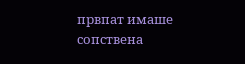првпат имаше сопствена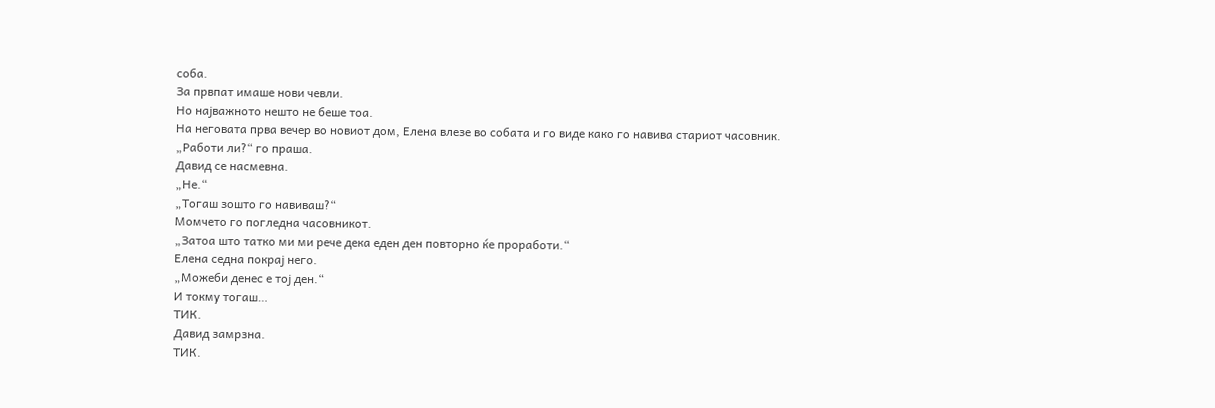соба.
За првпат имаше нови чевли.
Но најважното нешто не беше тоа.
На неговата прва вечер во новиот дом, Елена влезе во собата и го виде како го навива стариот часовник.
„Работи ли?“ го праша.
Давид се насмевна.
„Не.“
„Тогаш зошто го навиваш?“
Момчето го погледна часовникот.
„Затоа што татко ми ми рече дека еден ден повторно ќе проработи.“
Елена седна покрај него.
„Можеби денес е тој ден.“
И токму тогаш…
ТИК.
Давид замрзна.
ТИК.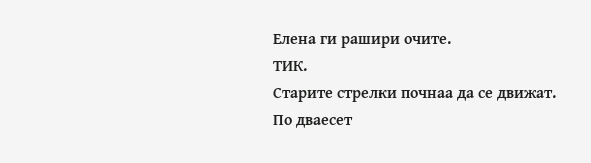Елена ги рашири очите.
ТИК.
Старите стрелки почнаа да се движат.
По дваесет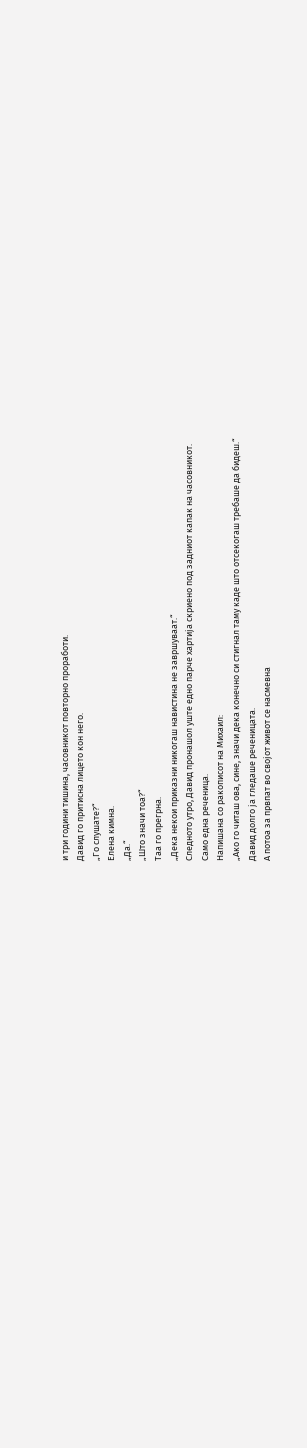и три години тишина, часовникот повторно проработи.
Давид го притисна лицето кон него.
„Го слушате?“
Елена кимна.
„Да.“
„Што значи тоа?“
Таа го прегрна.
„Дека некои приказни никогаш навистина не завршуваат.“
Следното утро, Давид пронашол уште едно парче хартија скриено под задниот капак на часовникот.
Само една реченица.
Напишана со ракописот на Михаил:
„Ако го читаш ова, сине, значи дека конечно си стигнал таму каде што отсекогаш требаше да бидеш.“
Давид долго ја гледаше реченицата.
А потоа за првпат во својот живот се насмевна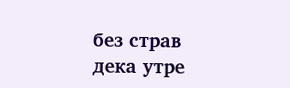без страв дека утре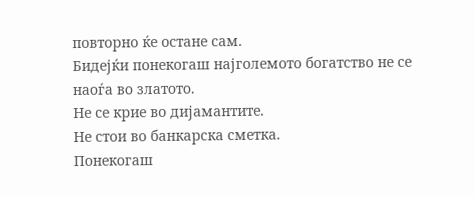повторно ќе остане сам.
Бидејќи понекогаш најголемото богатство не се наоѓа во златото.
Не се крие во дијамантите.
Не стои во банкарска сметка.
Понекогаш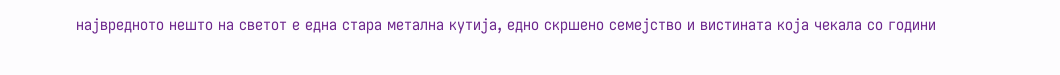највредното нешто на светот е една стара метална кутија, едно скршено семејство и вистината која чекала со години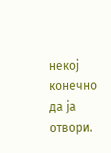некој конечно да ја отвори.